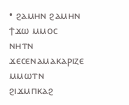• ϩⲁⲙⲏⲛ ϩⲁⲙⲏⲛ ϯϫⲱ ⲙⲙⲟⲥ ⲛⲏⲧⲛ ϫⲉⲥⲉⲛⲁⲙⲁⲕⲁⲣⲓⲍⲉ ⲙⲙⲱⲧⲛ ϩⲓϫⲙⲡⲕⲁϩ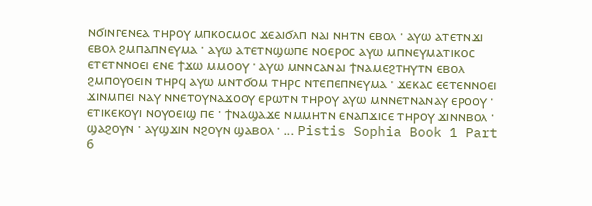ⲛϭⲓⲛⲅⲉⲛⲉⲁ ⲧⲏⲣⲟⲩ ⲙⲡⲕⲟⲥⲙⲟⲥ ϫⲉⲁⲓϭⲗⲡ ⲛⲁⲓ ⲛⲏⲧⲛ ⲉⲃⲟⲗ · ⲁⲩⲱ ⲁⲧⲉⲧⲛϫⲓ ⲉⲃⲟⲗ ϩⲙⲡⲁⲡⲛⲉⲩⲙⲁ · ⲁⲩⲱ ⲁⲧⲉⲧⲛϣⲱⲡⲉ ⲛⲟⲉⲣⲟⲥ ⲁⲩⲱ ⲙⲡⲛⲉⲩⲙⲁⲧⲓⲕⲟⲥ ⲉⲧⲉⲧⲛⲛⲟⲉⲓ ⲉⲛⲉ ϯϫⲱ ⲙⲙⲟⲟⲩ · ⲁⲩⲱ ⲙⲛⲛⲥⲁⲛⲁⲓ ϯⲛⲁⲙⲉϩⲧⲏⲩⲧⲛ ⲉⲃⲟⲗ ϩⲙⲡⲟⲩⲟⲉⲓⲛ ⲧⲏⲣϥ ⲁⲩⲱ ⲙⲛⲧϭⲟⲙ ⲧⲏⲣⲥ ⲛⲧⲉⲡⲉⲡⲛⲉⲩⲙⲁ · ϫⲉⲕⲁⲥ ⲉⲉⲧⲉⲛⲛⲟⲉⲓ ϫⲓⲛⲙⲡⲉⲓ ⲛⲁⲩ ⲛⲛⲉⲧⲟⲩⲛⲁϫⲟⲟⲩ ⲉⲣⲱⲧⲛ ⲧⲏⲣⲟⲩ ⲁⲩⲱ ⲙⲛⲛⲉⲧⲛⲁⲛⲁⲩ ⲉⲣⲟⲟⲩ · ⲉⲧⲓⲕⲉⲕⲟⲩⲓ ⲛⲟⲩⲟⲉⲓϣ ⲡⲉ · ϯⲛⲁϣⲁϫⲉ ⲛⲙⲙⲏⲧⲛ ⲉⲛⲁⲡϫⲓⲥⲉ ⲧⲏⲣⲟⲩ ϫⲓⲛⲛⲃⲟⲗ · ϣⲁϩⲟⲩⲛ · ⲁⲩϣϫⲓⲛ ⲛϩⲟⲩⲛ ϣⲁⲃⲟⲗ · ... Pistis Sophia Book 1 Part 6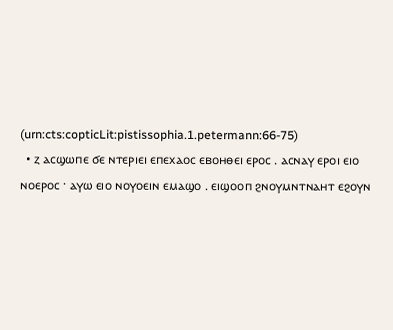(urn:cts:copticLit:pistissophia.1.petermann:66-75)
  • ⲍ ⲁⲥϣⲱⲡⲉ ϭⲉ ⲛⲧⲉⲣⲓⲉⲓ ⲉⲡⲉⲭⲁⲟⲥ ⲉⲃⲟⲏⲑⲉⲓ ⲉⲣⲟⲥ . ⲁⲥⲛⲁⲩ ⲉⲣⲟⲓ ⲉⲓⲟ ⲛⲟⲉⲣⲟⲥ · ⲁⲩⲱ ⲉⲓⲟ ⲛⲟⲩⲟⲉⲓⲛ ⲉⲙⲁϣⲟ . ⲉⲓϣⲟⲟⲡ ϩⲛⲟⲩⲙⲛⲧⲛⲁⲏⲧ ⲉϩⲟⲩⲛ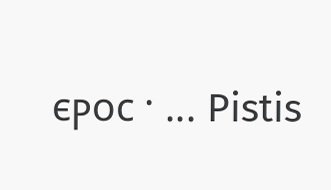ⲉⲣⲟⲥ · ... Pistis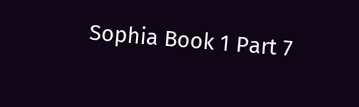Sophia Book 1 Part 7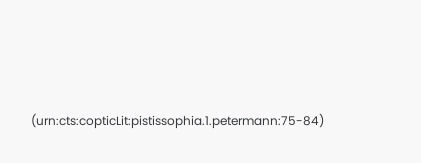(urn:cts:copticLit:pistissophia.1.petermann:75-84)